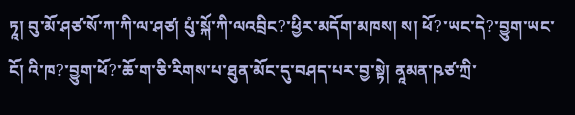ཏཱ། བུ་མོ་ཤཙ་སོ་ཀ་ཀི་ལ་ཤཙ། པུཾ་སྐོ་ཀི་ལའབྲིང?་ཕྱིར་མདོག་མཁས། ས། ཕོ?་ཡང་དེ?་བྱུག་ཡང་ངོ། འི་ཁ?་བྱུག་ཕོ?་ཆོ་ག་ཅི་རིགས་པ་ཐུན་མོང་དུ་བཤད་པར་བྱ་སྟེ། ནཱམན་ཥཙ་ཀྲི་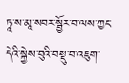ཏཱ་ས་མཱ་སབར་སྦྱོར་བ་ལས་ཀྱང་དེའི་སྐྱེས་བུའི་བསྡུ་བ་འཇུག་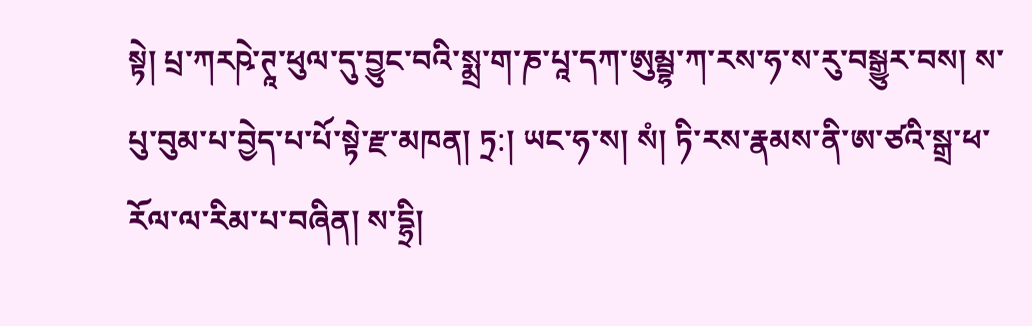སྟེ། པྲ་ཀརཥེ་ཊཱ་ཕུལ་དུ་བྱུང་བའི་སྨྲ་ག་ཎ་པཱ་དཀ་ཨུམྦྷ་ཀ་རས་ཧ་ས་རུ་བསྒྱུར་བས། ས་པུ་བུམ་པ་བྱེད་པ་པོ་སྟེ་རྫ་མཁན། ཏྲ:། ཡང་ཧ་ས། སཾ། ཏི་རས་རྣམས་ནི་ཨ་ཙའི་སྒྲ་ཕ་རོལ་ལ་རིམ་པ་བཞིན། ས་དྷྲི།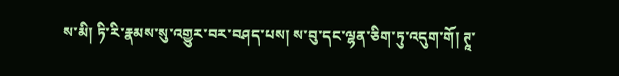ས་མི། ཏི་རི་རྣམས་སུ་འགྱུར་བར་བཤད་པས། ས་བུ་དང་ལྷན་ཅིག་ཏུ་འདུག་གོ། ཊཱ་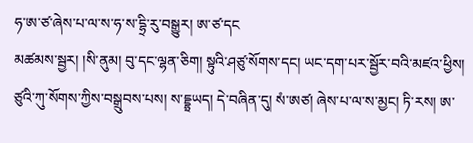ཧ་ཨ་ཙ་ཞེས་པ་ལ་ས་ཧ་ས་དྷྲི་རུ་བསྒྱུར། ཨ་ཙ་དང
མཚམས་སྦྱར། །སི་ནུམ། བུ་དང་ལྷན་ཅིག། སྟུའི་ཤཙུ་སོགས་དང། ཡང་དག་པར་སྦྱོར་བའི་མཛའ་ཕྱིས། ཙུའི་ཀུ་སོགས་ཀྱིས་བསྒྲུབས་པས། ས་དྡྷྲཡད། དེ་བཞིན་དུ། སཾ་ཨཙ། ཞེས་པ་ལ་ས་མྱང། ཏི་རས། ཨ་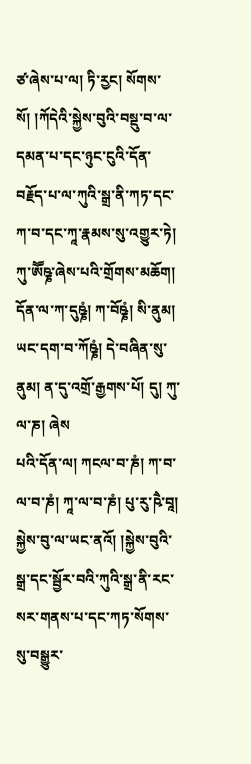ཙ་ཞེས་པ་ལ། ཏི་རྱང། སོགས་སོ། །ཀོདེའི་སྐྱེས་བུའི་བསྡུ་བ་ལ་དམན་པ་དང་ཉུང་ངུའི་དོན་བརྗོད་པ་ལ་ཀུའི་སྒྲ་ནི་ཀཏ་དང་ཀ་བ་དང་ཀཱ་རྣམས་སུ་འགྱུར་ཏེ། ཀུ་ཨཽཥྞ་ཞེས་པའི་གྲོགས་མཆོག། དོན་ལ་ཀ་དུཥྞཾ། ཀ་བོཥྞཾ། སི་ནུམ། ཡང་དག་བ་ཀོཥྞཾ། དེ་བཞིན་སུ་ནུམ། ན་དུ་འགྲོ་རྒྱགས་པོ། དུ། ཀུ་ལ་ཎ། ཞེས
པའི་དོན་ལ། ཀངལ་བ་ཎཾ། ཀ་བ་ལ་བ་ཎཾ། ཀཱ་ལ་བ་ཎཾ། པུ་རུ་ཥཻ་བཱ། སྐྱེས་བུ་ལ་ཡང་ནའོ། །སྐྱེས་བུའི་སྒྲ་དང་སྦྱོར་བའི་ཀུའི་སྒྲ་ནི་རང་སར་གནས་པ་དང་ཀཏ་སོགས་སུ་བསྒྱུར་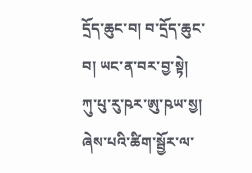དྲོད་ཆུང་བ། བ་དྲོད་ཆུང་བ། ཡང་ན་བར་བྱ་སྟེ། ཀུ་པུ་རུ་ཥར་ཨུ་ཥཡ་སྱ། ཞེས་པའི་ཚིག་སྦྱོར་ལ་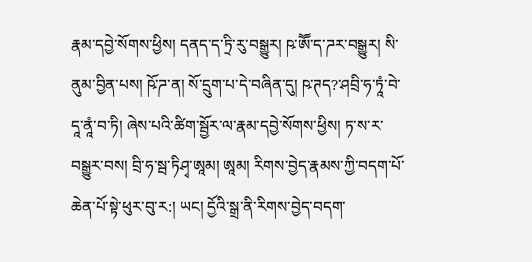རྣམ་དབྱེ་སོགས་ཕྱིས། དནད་ད་ཏྲི་རུ་བསྒྱུར། ཥ་ཨཽ་ད་ཌར་བསྒྱུར། སི་ནུམ་བྱིན་པས། ཥོ་ཌ་ན། སོ་དྲུག་པ་དེ་བཞིན་དུ། ཥ་ཊད?་ཤབྲི་ཧ་ཏཱཾ་བེ་དཱ་ནཱཾ་བ་ཏི། ཞེས་པའི་ཚིག་སྦྱོར་ལ་རྣམ་དབྱེ་སོགས་ཕྱིས། ཏ་ས་ར་བསྒྱུར་བས། བྲི་ཧ་སྦ་ཏིཤྭ་ཨཱམ། ཨཱམ། རིགས་བྱེད་རྣམས་ཀྱི་བདག་པོ་ཆེན་པོ་སྟེ་ཕུར་བུ་ར:། ཡང། དྱོའི་སྒྲ་ནི་རིགས་བྱེད་བདག་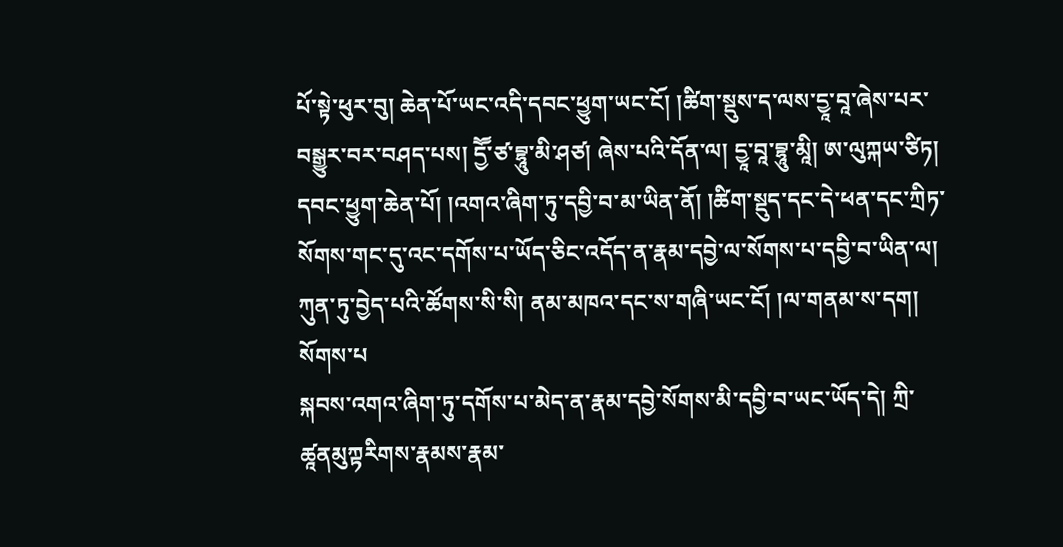པོ་སྟེ་ཕུར་བུ། ཆེན་པོ་ཡང་འདི་དབང་ཕྱུག་ཡང་ངོ། །ཚིག་སྡུས་ད་ལས་དྱཱ་བཱ་ཞེས་པར་བསྒྱུར་བར་བཤད་པས། དྱཽ་ཙ་བྷཱུ་མི་ཤཙ། ཞེས་པའི་དོན་ལ། དྱཱ་བཱ་བྷཱུ་མཱི། ཨ་ལུཀྐཡ་ཙིཏ།
དབང་ཕྱུག་ཆེན་པོ། །འགའ་ཞིག་ཏུ་དབྱི་བ་མ་ཡིན་ནོ། །ཚིག་སྡུད་དང་དེ་ཕན་དང་ཀྲིཏ་སོགས་གང་དུ་འང་དགོས་པ་ཡོད་ཅིང་འདོད་ན་རྣམ་དབྱེ་ལ་སོགས་པ་དབྱི་བ་ཡིན་ལ། ཀུན་ཏུ་བྱེད་པའི་ཚོགས་སི་སི། ནམ་མཁའ་དང་ས་གཞི་ཡང་ངོ། །ལ་གནམ་ས་དག། སོགས་པ
སྐབས་འགའ་ཞིག་ཏུ་དགོས་པ་མེད་ན་རྣམ་དབྱེ་སོགས་མི་དབྱི་བ་ཡང་ཡོད་དེ། ཀྲི་ཚཱནམུཀྟརིགས་རྣམས་རྣམ་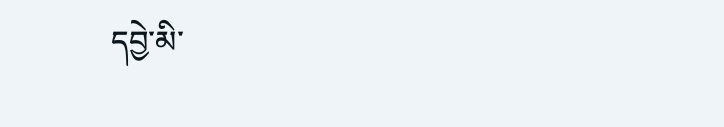དབྱེ་མི་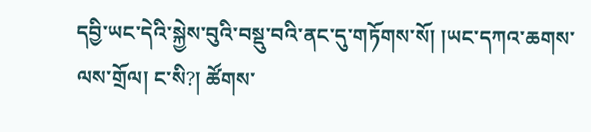དབྱི་ཡང་དེའི་སྐྱེས་བུའི་བསྡུ་བའི་ནང་དུ་གཏོགས་སོ། །ཡང་དཀའ་ཆགས་ལས་གྲོལ། ང་སི?། ཚོགས་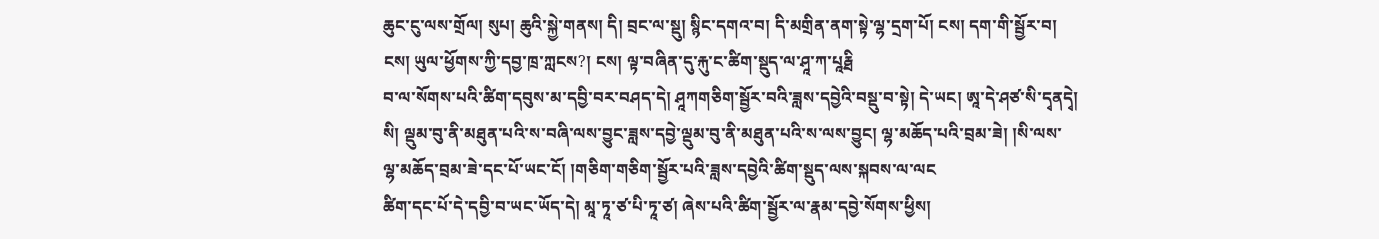ཆུང་ངུ་ལས་གྲོལ། སུཔ། ཆུའི་སྐྱེ་གནས། དི། བྲང་ལ་སྡུ། སྙིང་དགའ་བ། དི་མགྲིན་ནག་སྟེ་ལྷ་དྲག་པོ། ངས། དག་གི་སྦྱོར་བ། ངས། ཡུལ་ཕྱོགས་ཀྱི་དབྱ་ཁྲ་ཀླངས?། ངས། ལྟ་བཞིན་དུ་རྐུ་ང་ཚིག་སྡུད་ལ་ཤཱ་ཀ་པཱརྠི
བ་ལ་སོགས་པའི་ཚིག་དབུས་མ་དབྱི་བར་བཤད་དེ། ཤཱཀགཅིག་སྦྱོར་བའི་ཟླས་དབྱེའི་བསྡུ་བ་སྟེ། དེ་ཡང། ཨཱ་དེ་ཤཙ་སི་དྭནདྭེ། སི། ལྡུམ་བུ་ནི་མཐུན་པའི་ས་བཞི་ལས་བྱུང་ཟླས་དབྱེ་ལྡུམ་བུ་ནི་མཐུན་པའི་ས་ལས་བྱུང། ལྷ་མཆོད་པའི་བྲམ་ཟེ། །སི་ལས་ལྷ་མཆོད་བྲམ་ཟེ་དང་པོ་ཡང་ངོ། །གཅིག་གཅིག་སྦྱོར་པའི་ཟླས་དབྱེའི་ཚིག་སྡུད་ལས་སྐབས་ལ་ལང
ཚིག་དང་པོ་དེ་དབྱི་བ་ཡང་ཡོད་དེ། མཱ་ཏཱ་ཙ་པི་ཏཱ་ཙ། ཞེས་པའི་ཚིག་སྦྱོར་ལ་རྣམ་དབྱེ་སོགས་ཕྱིས།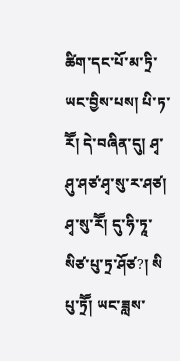ཚིག་དང་པོ་མ་ཏྲི་ཡང་བྱིས་པས། པི་ཏ་རཽ། དེ་བཞིན་དུ། ཤྭ་ཤུ་ཤཙ་ཤྭ་སུ་ར་ཤཙ། ཤྭ་སུ་རཽ། དུ་ཧི་ཏཱ་སིཙ་པུ་ཏྲ་ཤོཙ?། སི
པུ་ཏྲཽ། ཡང་ཟླས་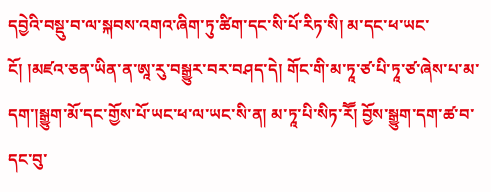དབྱེའི་བསྡུ་བ་ལ་སྐབས་འགའ་ཞིག་ཏུ་ཚིག་དང་སི་པོ་རིཏ་སི། མ་དང་ཕ་ཡང་ངོ། །མཛའ་ཅན་ཡིན་ན་ཨཱ་རུ་བསྒྱུར་བར་བཤད་དེ། གོང་གི་མ་ཏཱ་ཙ་པི་ཏཱ་ཙ་ཞེས་པ་མ་དག་།སྒྱུག་མོ་དང་གྱོས་པོ་ཡང་ཕ་ལ་ཡང་སི་ན། མ་ཏཱ་པི་སིཏ་རཽ། བྱོས་སྒྱུག་དག་ཚ་བ་དང་བུ་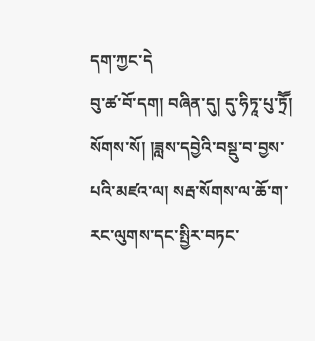དག་ཀྱང་དེ
བུ་ཚ་བོ་དག། བཞིན་དུ། དུ་ཧིཏཱ་པུ་ཏྲཽ། སོགས་སོ། །ཟླས་དབྱེའི་བསྡུ་བ་བྱས་པའི་མཛའ་ལ། སརྦ་སོགས་ལ་ཆོ་ག་རང་ལུགས་དང་སྤྱིར་བཏང་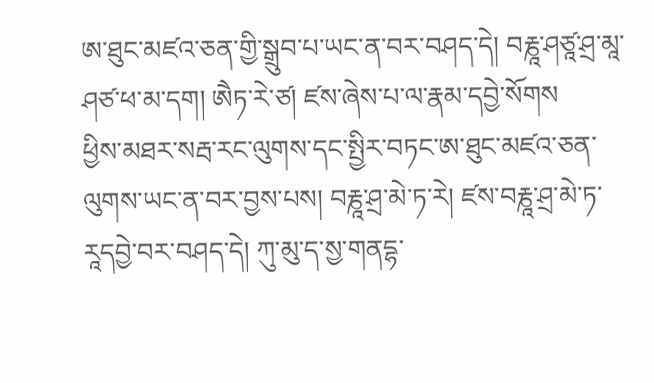ཨ་ཐུང་མཛའ་ཅན་གྱི་སྒྲུབ་པ་ཡང་ན་བར་བཤད་དེ། བརྞཱ་ཤཙཱ་ཤྲ་མཱ་ཤཙ་ཕ་མ་དག། ཨཻཏ་རེ་ཙ། ཛས་ཞེས་པ་ལ་རྣམ་དབྱེ་སོགས
ཕྱིས་མཐར་སརྦ་རང་ལུགས་དང་སྤྱིར་བཏང་ཨ་ཐུང་མཛའ་ཅན་ལུགས་ཡང་ན་བར་བྱས་པས། བརྞཱ་ཤྲ་མེ་ཏ་རེ། ཛས་བརྞཱ་ཤྲ་མེ་ཏ་རཱདབྱེ་བར་བཤད་དེ། ཀུ་མུ་ད་སྱ་གནདྷ་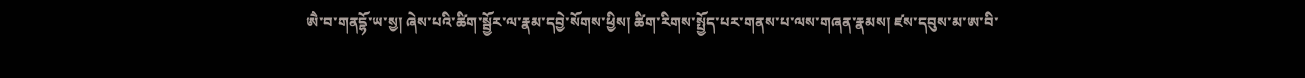ཨཻ་བ་གནདྷོ་ཡ་སྱ། ཞེས་པའི་ཚིག་སྦྱོར་ལ་རྣམ་དབྱེ་སོགས་ཕྱིས། ཚིག་རིགས་སྤྱོད་པར་གནས་པ་ལས་གཞན་རྣམས། ཛས་དབུས་མ་ཨ་བི་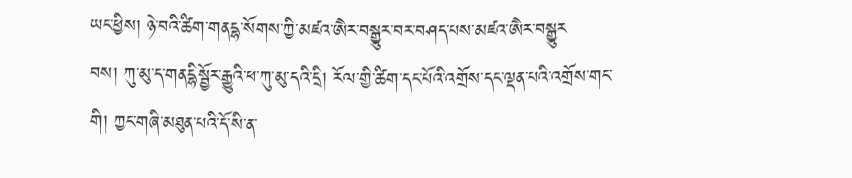ཡང་ཕྱིས། ཉེ་བའི་ཚིག་གནདྷ་སོགས་ཀྱི་མཛའ་ཨཻར་བསྒྱུར་བར་བཤད་པས་མཛའ་ཨཻར་བསྒྱུར
བས། ཀུ་མུ་ད་གནདྷིསྦྱོར་རྒྱུའི་ཕ་ཀུ་མུ་དའི་དྲི། རོལ་གྱི་ཚིག་དང་པོའི་འགྲོས་དང་ལྡན་པའི་འགྲོས་གང་གི། ཀྱང་གཞི་མཐུན་པའི་དོ་སི་ན་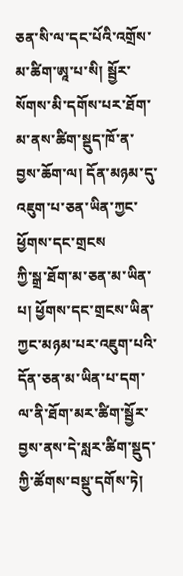ཅན་སི་ལ་དང་པོའི་འགྲོས་མ་ཚིག་ཨཱ་པ་སི། སྦྱོར་སོགས་མི་དགོས་པར་ཐོག་མ་ནས་ཚིག་སྡུད་ཁོ་ན་བྱས་ཆོག་ལ། དོན་མཉམ་དུ་འཇུག་པ་ཅན་ཡིན་ཀྱང་ཕྱོགས་དང་གྲངས
ཀྱི་སྒྲ་ཐོག་མ་ཅན་མ་ཡིན་པ། ཕྱོགས་དང་གྲངས་ཡིན་ཀྱང་མཉམ་པར་འཇུག་པའི་དོན་ཅན་མ་ཡིན་པ་དག་ལ་ནི་ཐོག་མར་ཚིག་སྦྱོར་བྱས་ནས་དེ་སླར་ཚིག་སྡུད་ཀྱི་ཚོགས་བསྡུ་དགོས་ཏེ།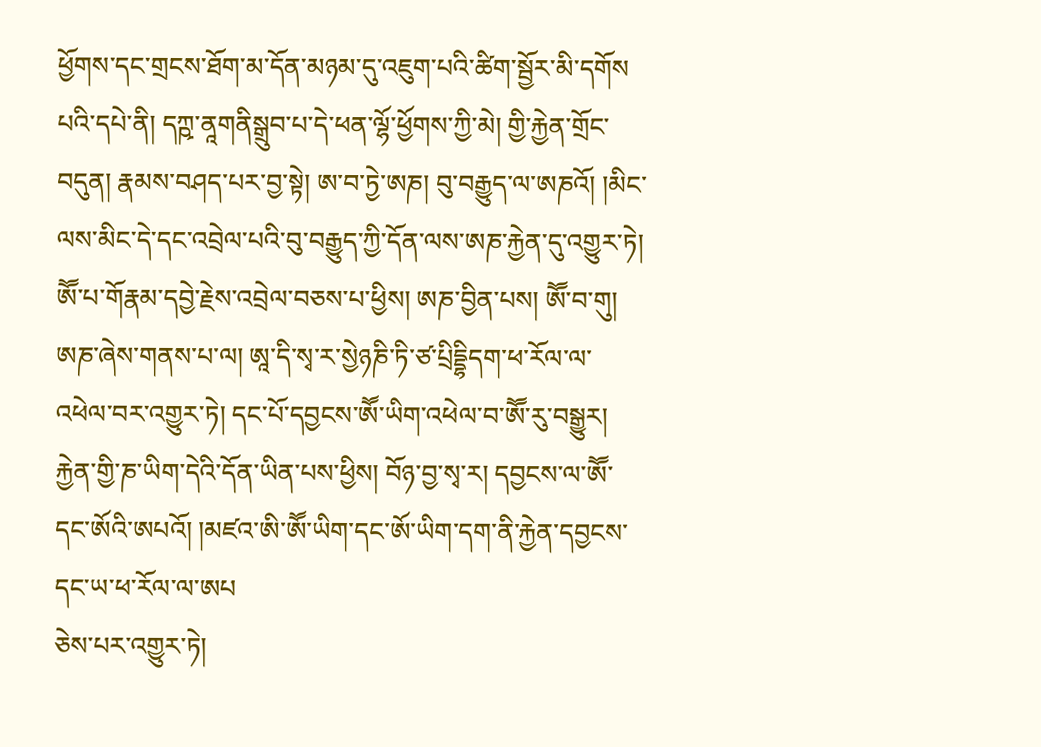ཕྱོགས་དང་གྲངས་ཐོག་མ་དོན་མཉམ་དུ་འཇུག་པའི་ཚིག་སྦྱོར་མི་དགོས
པའི་དཔེ་ནི། དཀྵ་ནཱགནིསྒྲུབ་པ་དེ་ཕན་ལྷོ་ཕྱོགས་ཀྱི་མེ། གྱི་རྐྱེན་གྲོང་བདུན། རྣམས་བཤད་པར་བྱ་སྟེ། ཨ་བ་ཏྱེ་ཨཎ། བུ་བརྒྱུད་ལ་ཨཎའོ། །མིང་ལས་མིང་དེ་དང་འབྲེལ་པའི་བུ་བརྒྱུད་ཀྱི་དོན་ལས་ཨཎ་རྐྱེན་དུ་འགྱུར་ཏེ། ཨཽ་པ་གོརྣམ་དབྱེ་རྗེས་འབྲེལ་བཅས་པ་ཕྱིས། ཨཎ་བྱིན་པས། ཨཽ་བ་གུ། ཨཎ་ཞེས་གནས་པ་ལ། ཨཱ་དི་སྭ་ར་སྱེཉཎི་ཏི་ཙ་པྲིདྡྷིདག་ཕ་རོལ་ལ་འཕེལ་བར་འགྱུར་ཏེ། དང་པོ་དབྱངས་ཨཽ་ཡིག་འཕེལ་བ་ཨཽ་རུ་བསྒྱུར། རྐྱེན་གྱི་ཎ་ཡིག་དེའི་དོན་ཡིན་པས་ཕྱིས། བོཉ་བྱ་སྭ་ར། དབྱངས་ལ་ཨཽ་དང་ཨོའི་ཨཔའོ། །མཛའ་ཨི་ཨཽ་ཡིག་དང་ཨོ་ཡིག་དག་ནི་རྐྱེན་དབྱངས་དང་ཡ་ཕ་རོལ་ལ་ཨཔ
ཅེས་པར་འགྱུར་ཏེ།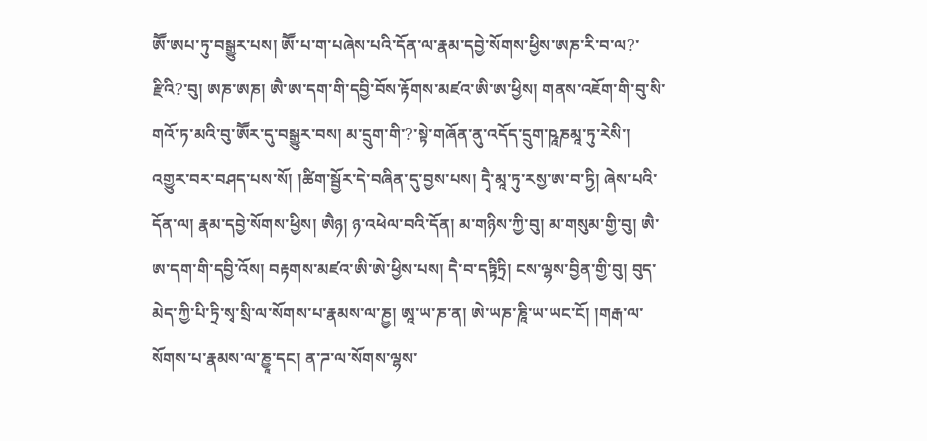ཨཽ་ཨཔ་ཏུ་བསྒྱུར་པས། ཨཽ་པ་ག་པཞེས་པའི་དོན་ལ་རྣམ་དབྱེ་སོགས་ཕྱིས་ཨཎ་རི་བ་ལ?་རྫིའི?་བུ། ཨཎ་ཨཎ། ཨཻ་ཨ་དག་གི་དབྱི་བོས་རྟོགས་མཛའ་ཨི་ཨ་ཕྱིས། གནས་འཇོག་གི་བུ་སི་གའོ་ཏ་མའི་བུ་ཨཽར་དུ་བསྒྱུར་བས། མ་དྲུག་གི་?་སྟེ་གཞོན་ནུ་འདོད་དྲུག་ཥཱཎམཱ་ཏུ་རེསི་། འགྱུར་བར་བཤད་པས་སོ། །ཚིག་སྦྱོར་དེ་བཞིན་དུ་བྱས་པས། དྭཻ་མཱ་ཏུ་རསྱ་ཨ་བ་ཏྱི། ཞེས་པའི་དོན་ལ། རྣམ་དབྱེ་སོགས་ཕྱིས། ཨཻཉ། ཉ་འཕེལ་བའི་དོན། མ་གཉིས་ཀྱི་བུ། མ་གསུམ་གྱི་བུ། ཨཻ་ཨ་དག་གི་དབྱི་འོས། བརྟགས་མཛའ་ཨི་ཨེ་ཕྱིས་པས། དཻ་བ་དཏྟིཏྲི། ངས་ལྷས་བྱིན་གྱི་བུ། བུད་མེད་ཀྱི་པི་ཏྲི་སྭ་སྲི་ལ་སོགས་པ་རྣམས་ལ་ཎྱ། ཨཱ་ཡ་ཎ་ན། ཨེ་ཡཎ་ཎཱི་ཡ་ཡང་ངོ། །གརྒ་ལ་སོགས་པ་རྣམས་ལ་ཎྱཱ་དང། ན་ཌ་ལ་སོགས་ལྷས་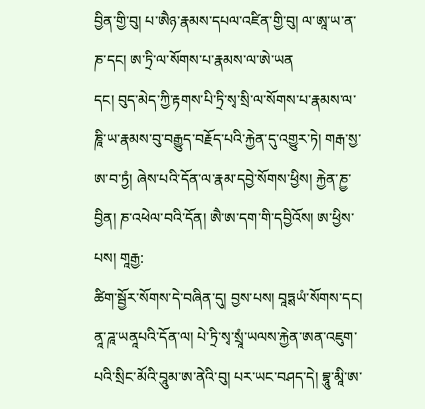བྱིན་གྱི་བུ། པ་ཨཻཉ་རྣམས་དཔལ་འཛིན་གྱི་བུ། ལ་ཨཱ་ཡ་ན་ཎ་དང། ཨ་ཏྲི་ལ་སོགས་པ་རྣམས་ལ་ཨེ་ཡན
དང། བུད་མེད་ཀྱི་རྟགས་པི་ཏྲི་སྭ་སྲི་ལ་སོགས་པ་རྣམས་ལ་ཎཱི་ཡ་རྣམས་བུ་བརྒྱུད་བརྗོད་པའི་རྐྱེན་དུ་འགྱུར་ཏེ། གརྒ་སྱ་ཨ་བ་ཏྱཾ། ཞེས་པའི་དོན་ལ་རྣམ་དབྱེ་སོགས་ཕྱིས། རྐྱེན་ཎྱ་བྱིན། ཎ་འཕེལ་བའི་དོན། ཨཻ་ཨ་དག་གི་དབྱིའོས། ཨ་ཕྱིས་པས། གཱརྒྱ:
ཚིག་སྦྱོར་སོགས་དེ་བཞིན་དུ། བྱས་པས། བཱཏྶཡཾ་སོགས་དང། ནཱ་ཌཱ་ཡནཱཔའི་དོན་ལ། པེ་ཏྲི་སྭ་སྲཱཾ་ཡལས་རྐྱེན་ཨན་འཇུག་པའི་སྲིང་མོའི་བཱུམ་ཨ་ནེའི་བུ། པར་ཡང་བཤད་དེ། བྷཱུ་མཱི་ཨ་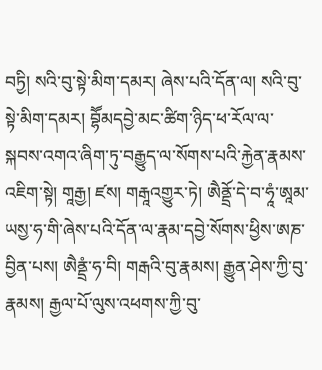བཏྱི། སའི་བུ་སྟེ་མིག་དམར། ཞེས་པའི་དོན་ལ། སའི་བུ་སྟེ་མིག་དམར། བྷཽམདབྱེ་མང་ཚིག་ཉིད་ཕ་རོལ་ལ་སྐབས་འགའ་ཞིག་ཏུ་བརྒྱུད་ལ་སོགས་པའི་རྐྱེན་རྣམས་འཇིག་སྟེ། གཱརྒྱ། ཛས། གརྒཱའགྱུར་ཏེ། ཨཻནྡྲོ་དེ་བ་ཧཱཾ་ཨཱམ་ཡསྱ་ཧ་གི་ཞེས་པའི་དོན་ལ་རྣམ་དབྱེ་སོགས་ཕྱིས་ཨཎ་བྱིན་པས། ཨཻནྡྲཾ་ཧ་བི། གརྒའི་བུ་རྣམས། རྒྱུན་ཤེས་ཀྱི་བུ་རྣམས། རྒྱལ་པོ་ལུས་འཕགས་ཀྱི་བུ་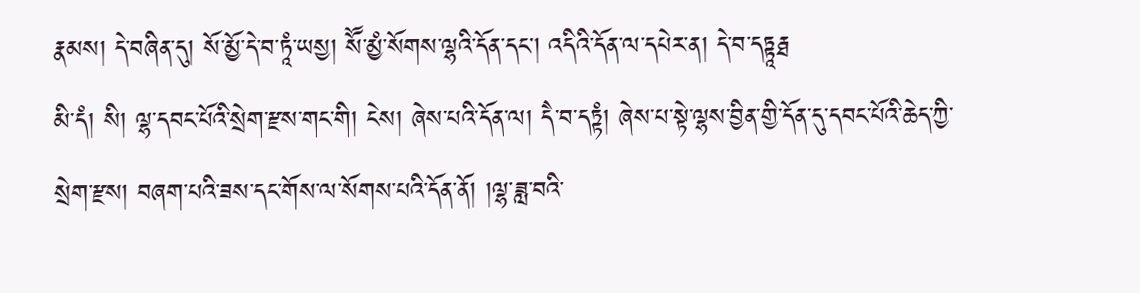རྣམས། དེ་བཞིན་དུ། སོ་མྱོ་དེ་བ་ཏཱཾ་ཡསྱ། སཽ་མྱཾ་སོགས་ལྷའི་དོན་དང། འདིའི་དོན་ལ་དཔེར་ན། དེ་བ་དཏྟཱརྠ
མི་དཾ། སི། ལྷ་དབང་པོའི་སྲེག་རྫས་གང་གི། ངེས། ཞེས་པའི་དོན་ལ། དཻ་བ་དཏྟཾ། ཞེས་པ་སྟེ་ལྷས་བྱིན་གྱི་དོན་དུ་དབང་པོའི་ཆེད་ཀྱི་སྲེག་རྫས། བཞག་པའི་ཟས་དང་གོས་ལ་སོགས་པའི་དོན་ནོ། །ལྷ་ཟླ་བའི་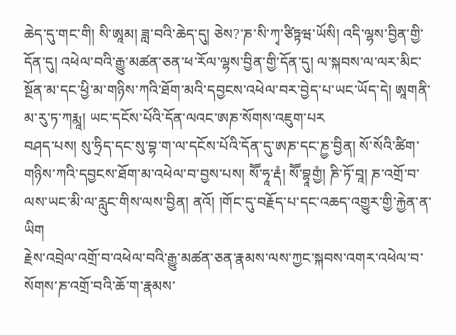ཆེད་དུ་གང་གི། སི་ཨཱམ། ཟླ་བའི་ཆེད་དུ། ཅེས?་ཎ་སི་ཀྭ་ཙིཏྟཝ་ཡོསི། འདི་ལྷས་བྱིན་གྱི་དོན་དུ། འཕེལ་བའི་རྒྱུ་མཚན་ཅན་ཕ་རོལ་ལྷས་བྱིན་གྱི་དོན་དུ། ལ་སྐབས་ལ་ལར་མིང་སྔོན་མ་དང་ཕྱི་མ་གཉིས་ཀའི་ཐོག་མའི་དབྱངས་འཕེལ་བར་བྱེད་པ་ཡང་ཡོད་དེ། ཨཱགནི་མ་རུ་ཏ་ཀརྨཱ། ཡང་དངོས་པོའི་དོན་ལའང་ཨཎ་སོགས་འཇུག་པར
བཤད་པས། སུ་ཧྲིད་དང་སུ་བྷ་ག་ལ་དངོས་པོའི་དོན་དུ་ཨཎ་དང་ཎྱ་བྱིན། སོ་སོའི་ཚིག་གཉིས་ཀའི་དབྱངས་ཐོག་མ་འཕེལ་བ་བྱས་པས། སཽ་ཧཱ་རྡཾ། སཽ་བྷཱགྱཾ། ཎི་ཏོ་བཱ། ཎ་འགྲོ་བ་ལས་ཡང་མི་ལ་རླུང་གིས་ལས་བྱིན། ནའོ། །གོང་དུ་བརྗོད་པ་དང་འཆད་འགྱུར་གྱི་རྐྱེན་ན་ཡིག
རྗེས་འབྲེལ་འགྲོ་བ་འཕེལ་བའི་རྒྱུ་མཚན་ཅན་རྣམས་ལས་ཀྱང་སྐབས་འགར་འཕེལ་བ་སོགས་ཎ་འགྲོ་བའི་ཆོ་ག་རྣམས་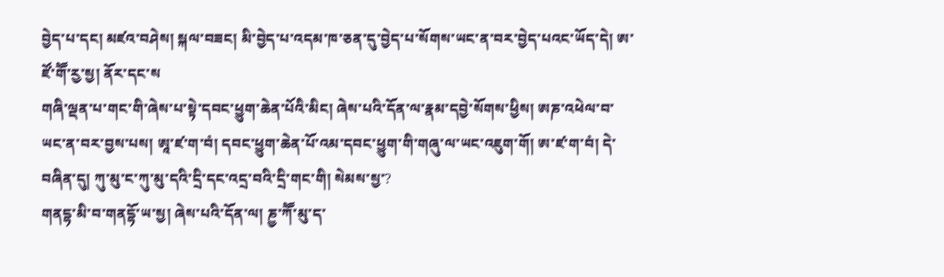བྱེད་པ་དང། མཛའ་བཤེས། སྐལ་བཟང། མི་བྱེད་པ་འདམ་ཁ་ཅན་དུ་བྱེད་པ་སོགས་ཡང་ན་བར་བྱེད་པའང་ཡོད་དེ། ཨ་ཛོ་གཽ་རྱ་སྱ། ནོར་དང་ས
གཞི་ལྡན་པ་གང་གི་ཞེས་པ་སྟེ་དབང་ཕྱུག་ཆེན་པོའི་མིང། ཞེས་པའི་དོན་ལ་རྣམ་དབྱེ་སོགས་ཕྱིས། ཨཎ་འཕེལ་བ་ཡང་ན་བར་བྱས་པས། ཨཱ་ཛ་ག་བཾ། དབང་ཕྱུག་ཆེན་པོ་འམ་དབང་ཕྱུག་གི་གཞུ་ལ་ཡང་འཇུག་གོ། ཨ་ཛ་ག་བཾ། དེ་བཞིན་དུ། ཀུ་མུ་ང་ཀུ་མུ་དའི་དྲི་དང་འདྲ་བའི་དྲི་གང་གི། སེམས་སྱ་?
གནདྷ་མི་བ་གནདྷོ་ཡ་སྱ། ཞེས་པའི་དོན་ལ། ཎྱ་ཀཽ་མུ་ད་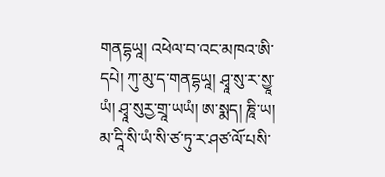གནདྷཡཱ། འཕེལ་བ་འང་མཁའ་ཨི་དཔེ། ཀུ་མུ་ད་གནདྷཡཱ། ཤྭཱ་སུ་ར་སྱཱ་ཡཾ། ཤྭཱ་སུརྱ་གྲཱ་ཡཡཾ། ཨ་སྨད། ཎཱི་ཡ། མ་དཱི་སི་ཡཾ་སི་ཙ་ཏུ་ར་ཤཙ་ལོ་པསི་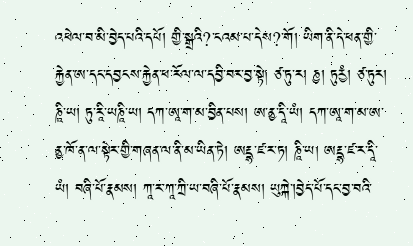འཕེལ་བ་མི་བྱེད་པའི་དཔོ། གྱི་སྒྲའི?་ངའམ་པ་དེས?་གོ། ཡིག་ནི་དེ་ཕན་གྱི་རྐྱེན་ཨ་དང་དབྱངས་རྐྱེན་ཕ་རོལ་ལ་དབྱི་བར་བྱ་སྟེ། ཙ་ཏུ་ར། ཎྱ། ཏུརྱཾ། ཙ་ཏུར། ཎཱི་ཡ། ཏུ་རཱི་ཡཎཱི་ཡ། དཀ་ཨཱ་ག་མ་བྱིན་པས། ཨ་ནྱ་དཱི་ཡཾ། དཀ་ཨཱ་ག་མ་ཨ་ནྱ་ཁོ་ན་ལ་སྟེར་གྱི་གཞན་ལ་ནི་མ་ཡིན་ཏེ། ཨརྡྷ་ཛ་ར་ཏ། ཎཱི་ཡ། ཨརྡྷ་ཛ་ར་དཱི་ཡཾ། བཞི་པོ་རྣམས། ཀཱ་ར་ཀཱ་ཀྲི་ཡ་བཞི་པོ་རྣམས། ཡུཀྐེ་།བྱེད་པོ་དང་བྱ་བའི་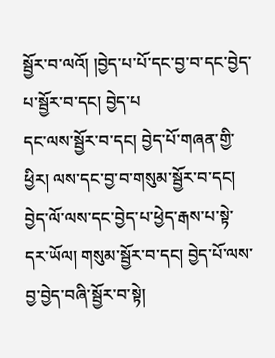སྦྱོར་བ་ལའོ། །བྱེད་པ་པོ་དང་བྱ་བ་དང་བྱེད་པ་སྦྱོར་བ་དང། བྱེད་པ
དང་ལས་སྦྱོར་བ་དང། བྱེད་པོ་གཞན་གྱི་ཕྱིར། ལས་དང་བྱ་བ་གསུམ་སྦྱོར་བ་དང། བྱེད་ལོ་ལས་དང་བྱེད་པ་ཕྱེད་རྒས་པ་སྟེ་དར་ཡོལ། གསུམ་སྦྱོར་བ་དང། བྱེད་པོ་ལས་བྱ་བྱེད་བཞི་སྦྱོར་བ་སྟེ།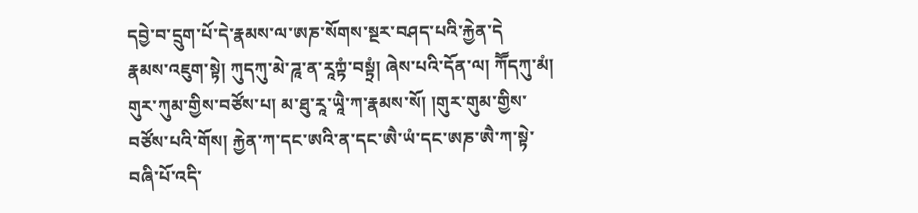དབྱེ་བ་དྲུག་པོ་དེ་རྣམས་ལ་ཨཎ་སོགས་སྔར་བཤད་པའི་རྐྱེན་དེ
རྣམས་འཇུག་སྟེ། ཀུདཀུ་མེ་ཌཱ་ན་རཱཀྟཾ་བསྟྲཾ། ཞེས་པའི་དོན་ལ། ཀཽདཀུ་མཾ། གུར་ཀུམ་གྱིས་བཙོས་པ། མ་ཐུ་རཱ་ཡཱཻ་ཀ་རྣམས་སོ། །གུར་གུམ་གྱིས་བཙོས་པའི་གོས། རྐྱེན་ཀ་དང་ཨའི་ན་དང་ཨཻ་ཡཾ་དང་ཨཎ་ཨཻ་ཀ་སྟེ་བཞི་པོ་འདི་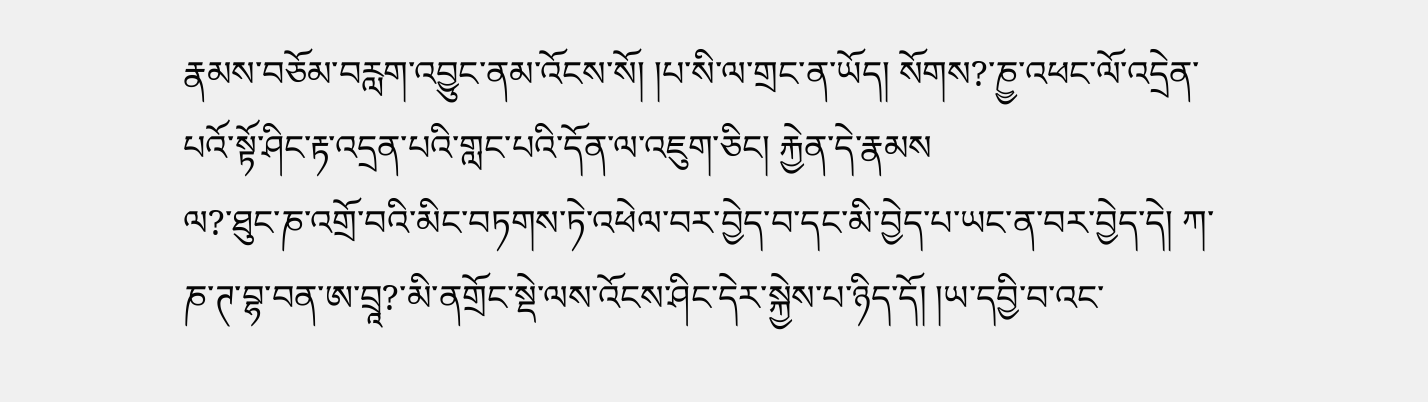རྣམས་བཅོམ་བརླག་འབྱུང་ནམ་འོངས་སོ། །པ་སི་ལ་གྲང་ན་ཡོད། སོགས?་ཎྱ་འཕང་ལོ་འདྲེན་པའོ་སྟོ་ཤིང་རྟ་འདྲན་པའི་གླང་པའི་དོན་ལ་འཇུག་ཅིང། རྐྱེན་དེ་རྣམས
ལ?་ཐུང་ཎ་འགྲོ་བའི་མིང་བཏགས་ཏེ་འཕེལ་བར་བྱེད་བ་དང་མི་བྱེད་པ་ཡང་ན་བར་བྱེད་དེ། ཀ་ཎ་ཊ་བྷ་བན་ཨ་བྲཱ?་མི་ནགྲོང་སྡེ་ལས་འོངས་ཤིང་དེར་སྐྱེས་པ་ཉིད་དོ། །ཡ་དབྱི་བ་འང་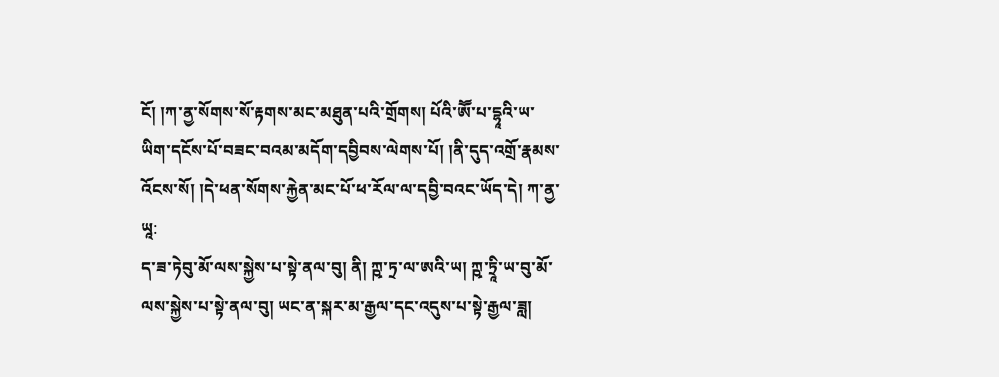ངོ། །ཀ་ནྱ་སོགས་སོ་རྟགས་མང་མཐུན་པའི་གྲོགས། པོའི་ཨཽ་པ་དྷཱའི་ཡ་ཡིག་དངོས་པོ་བཟང་བའམ་མདོག་དབྱིབས་ལེགས་པོ། །ནི་དུད་འགྲོ་རྣམས་འོངས་སོ། །དེ་ཕན་སོགས་རྐྱེན་མང་པོ་ཕ་རོལ་ལ་དབྱི་བའང་ཡོད་དེ། ཀ་ནྱ་ཡཱ:
ད་ཟ་ཏེབུ་མོ་ལས་སྐྱེས་པ་སྟེ་ནལ་བུ། ནི། ཀྵ་ཏྲ་ལ་ཨའི་ཡ། ཀྵ་ཏྲཱི་ཡ་བུ་མོ་ལས་སྐྱེས་པ་སྟེ་ནལ་བུ། ཡང་ན་སྐར་མ་རྒྱལ་དང་འདུས་པ་སྟེ་རྒྱལ་ཟླ།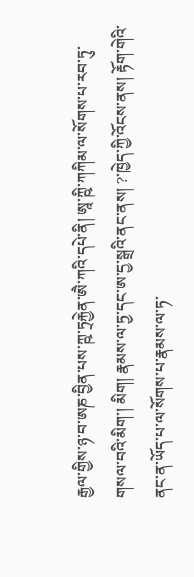རྒྱལ་གྱིས་ཉ་བ་ཨཎ་བྱིན་པས་ཀྵ་ཏྲརྐྱེན་ཨཻ་ཀའི་དཔེ་ནི། ཨཱ་ཀྵི་ཀཀིམ་ལ་སོགས་པ་རབ་ཏུ་གསལ་བའི་མིག་། མིག། རྣམས་ལ་ཏྱ་དང་ཨ་དྱ་སྒྲའི་ནང་ནས། ?་ཁྱེད་ཀྱི་འོངས་ནས། རྟོག་གེའི་ནང་ན་ཡོད་པ་ལ་སོགས་པ་རྣམས་ལ་ཏ་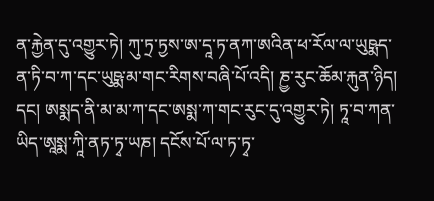ན་རྐྱེན་དུ་འགྱུར་ཏེ། ཀུ་ཏྲ་ཏྱས་ཨ་དཱ་ཏ་ནཀ་ཨའིན་ཕ་རོལ་ལ་ཡུཥྨད་ན་ཏི་བ་ཀ་དང་ཡུཥྨ་མ་གང་རིགས་བཞི་པོ་འདི། ཎྱ་རུང་ཆོམ་རྐུན་ཉིད། དང། ཨསྨད་ནི་མ་མ་ཀ་དང་ཨསྨ་ཀ་གང་རུང་དུ་འགྱུར་ཏེ། ཏཱ་བ་ཀན་ཡིད་ཨཱསྨ་ཀཱི་ནཏ་ཏྭ་ཡཎ། དངོས་པོ་ལ་ཏ་ཏྭ་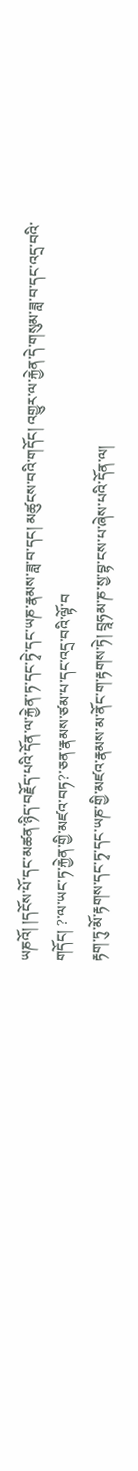ཡཎའོ། །དངོས་པོ་དང་མཚན་ཉིད་བརྗོད་པའི་དོན་ལ་རྐྱེན་ཏ་དང་ཏྭེ་དང་ཡཎ་རྣམས་ཟླ་བ་དང། མཚུངས་བའི་གདོང། འགྱུར་ལ་རྐྱེན་དེ་གསུམ་ཟླ་བ་དང་འདྲ་བའི་གདོང། ?་ལ་ཡང་ཏ་རྐྱེན་གྱི་མཛའ་བཏ?་ཅན་རྣམས་ཙམ་པ་དང་འདྲ་བའི་ལྟོ་བ
རྟག་ཏུ་མོ་རྟགས་དང་ཏྭ་དང་ཡཎ་གྱི་མཛའ་རྣམས་མ་ནོང་ག་རྟགས་ཏེ། བྲཱཧམ་ཎ་སྱ་བྷ་ངས་པ་ཞེས་པའི་དོན་ལ།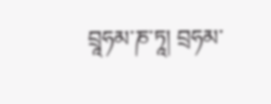བྲཱཧམ་ཎ་ཏཱ། བྲཧམ་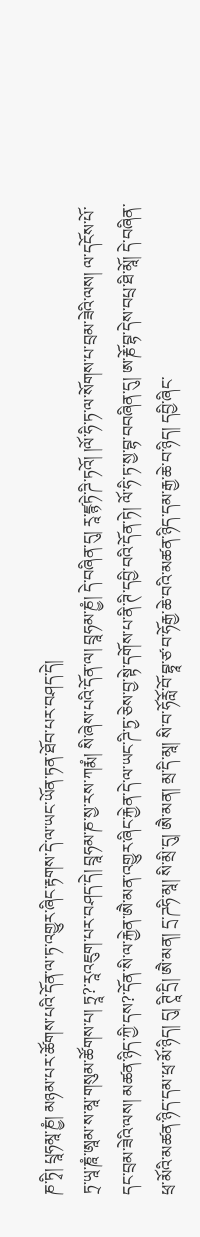ཎ་ཏྭི། པྲཱཧམཱ་ཎྱཾ། མཉམ་པར་ཚོགས་པའི་དོན་ལ་ཏ་འགྱུར་ཞིང་རྟགས་དེ་ལ་ཡང་ཡོན་ཏན་ཐོབ་པར་བཤད་དེ།
ཏྲ་ཡཱ་ཎཱཾ་ཨཱམ་ས་མཱ་གསུམ་ཚོགས་པ། ཏྲཱ?་རཱའཇུག་པར་བཤད་དེ། བྲཱཧམ་ཎ་སྱ་རས་ཀརྨཾ། སི་ཞེས་པའི་དོན་ལ། བྲཱཧམ་ཎྱཾ། དེ་བཞིན་དུ། རཱ་ཛྙཏེ་ཌི་ཏའོ། །ལོ་ཧི་ཏ་ལ་སོགས་པ་བྲམ་ཟེའི་ལས། ལ་དངོས་པོ་དང་བྲམ་ཟེའི་ལས། མཚན་ཉིད་ཀྱི་དས?་དོན་སི་ལ་རྐྱེན་ཨཻ་མན་འགྱུར་ཞིང་རྐྱེན་དེ་ལ་ཡང་ཌི་ཏྱ་ཅེས་བྱ་སྟེ་དགོས་པ་ནི་ཊི་དབྱི་བའི་དོན་ཏེ། ལོ་ཧི་ཏ་སྱ་བྷ་བབཞིན་དུ། ཨ་རྞོ་བྷ་དེས་བཔྲ་ཐི་མཱོ། དེ་བཞིན་ཕྲ་མོའི་མཚན་ཉིད་དམ་ཕྲ་མོ་ཉིད། དུ། ཊཱི་དྲི། ཨཻ་མན། དྲ་ཌཧི་མཱ། སི་མྲི་དུ། ཨཻ་མན། མྲ་དི་མཱ། སི་བ་ཧོརློ་བོ་བྷཱ་ཙ་བ་ཧོརྒྱ་ཆེ་བའི་མཚན་ཉིད་དམ་རྒྱ་ཆེ་བ་ཉིད། དབྱི་ཞིང་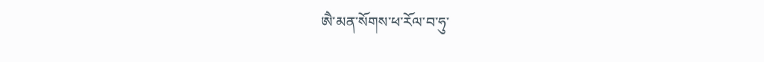ཨཻ་མན་སོགས་ཕ་རོལ་བ་ཧུ་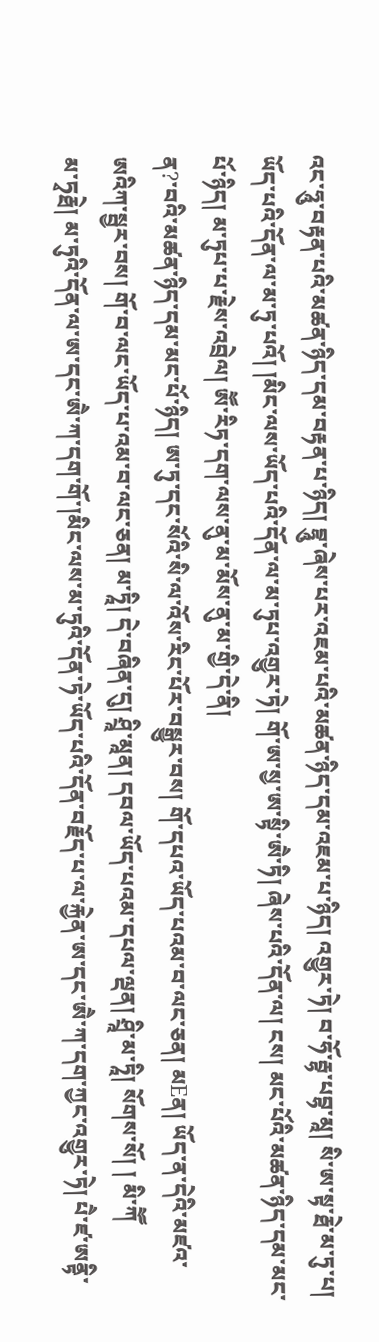འང་ཧཱུ་བརྟན་པའི་མཚན་ཉིད་དམ་བརྟན་པ་ཉིད། བྷཱུ་ཞེས་པར་འཇམ་པའི་མཚན་ཉིད་དམ་འཇམ་པ་ཉིད། འགྱུར་ཏེ། བ་ཧོ་རྦྷ་པབྷ་མཱ། སི་ཨ་སྟ་རྠེ་མ་ཏུ་པ། ཡོད་པའི་དོན་ལ་མ་ཏུ་པའོ། །མིང་ལས་ཡོད་པའི་དོན་ལ་མ་ཏུཔ་འགྱུར་ཏེ། གོ་ཨ་སྱ་ཨ་སྟི་ཨཻ་ཏི། ཞེས་པའི་དོན་ལ། ངས། མང་པོའི་མཚན་ཉིད་དམ་མང་པོ་ཉིད། མ་ཏུཔ་པ་རྗེས་འབྲེལ། ཨཽ་རིཏ་དག་ལས་ནུ་མ་མོས་ནུ་མ་གྱི་དེ་ནི།
ན?་བའི་མཚན་ཉིད་དམ་མང་པོ་ཉིད། ཨ་ཏུ་དང་སོའི་སི་ལ་འོས་རིང་པོར་བསྒྱུར་བས། གོ་དཔའ་ཡོད་པའམ་བ་ལང་ཅན། མEན། ཡོད་ན་དེའི་མཛའ་ཨའིཀ་སྦྱར་བས། གོ་བ་ལང་ཡོད་པ་འམ་བ་ལང་ཅན། མ་ཏཱི། དེ་བཞིན་དུ། ཤྲཱི་མཱན། དབལ་ཡོད་པའམ་དཔལ་ལྡན། ཤྲཱི་མ་ཏཱི། སོགས་སོ། ། མི་ཀཽ
མ་ཏྭརྠེ། མ་ཏུའི་དོན་ལ་ཨ་དང་ཨཻ་ཀ་དག་གོ་།མིང་ལས་མ་ཏུའི་དོན་ཏེ་ཡོད་པའི་དོན་བརྗོད་པ་ལ་རྐྱེན་ཨ་དང་ཨཻ་ཀ་དག་ཀྱང་འགྱུར་ཏེ། པཻ་ཛ་ཨནྟི་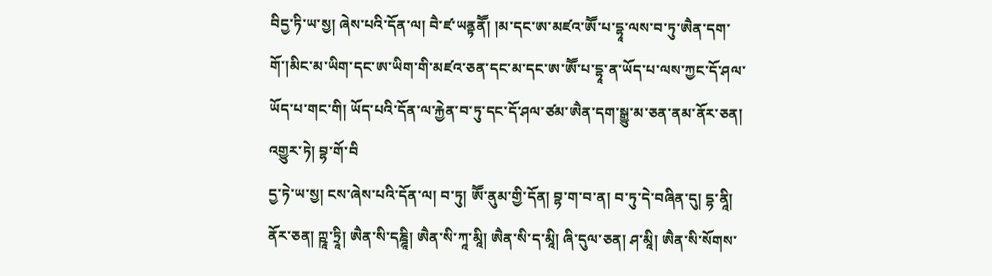བིདྱ་ཏི་ཡ་སྱ། ཞེས་པའི་དོན་ལ། བཻ་ཛ་ཡནྟནཽ། །མ་དང་ཨ་མཛའ་ཨཽ་པ་དྷཱ་ལས་བ་ཏུ་ཨཻན་དག་གོ་།མིང་མ་ཡིག་དང་ཨ་ཡིག་གི་མཛའ་ཅན་དང་མ་དང་ཨ་ཨཽ་པ་དྷཱ་ན་ཡོད་པ་ལས་ཀྱང་དོ་ཤལ་ཡོད་པ་གང་གི། ཡོད་པའི་དོན་ལ་རྐྱེན་བ་ཏུ་དང་དོ་ཤལ་ཙམ་ཨཻན་དག་སྒྱུ་མ་ཅན་ནམ་ནོར་ཅན། འགྱུར་ཏེ། བྷ་གོ་བི
དྱ་ཏེ་ཡ་སྱ། ངས་ཞེས་པའི་དོན་ལ། བ་ཏུ། ཨཽ་ནུམ་གྱི་དོན། བྷ་ག་བ་ན། བ་ཏུ་དེ་བཞིན་དུ། དྷ་ནཱི། ནོར་ཅན། ཀྵཱ་ཏྲཱི། ཨཻན་སི་དཎྜཱི། ཨཻན་སི་ཀཱ་མཱི། ཨཻན་སི་ད་མཱི། ཞི་དུལ་ཅན། ཤ་མཱི། ཨཻན་སི་སོགས་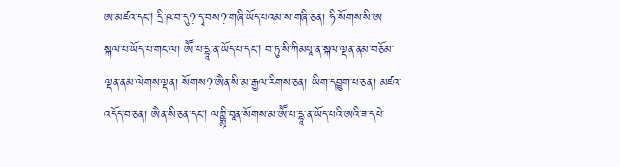ཨ་མཛའ་དང། དྲི་ཥ་བ་དུ?་དྭ་བས?་གཞི་ཡོད་པའམ་ས་གཞི་ཅན། ཧི་སོགས་སི་ཨ
སྐལ་པ་ཡོད་པ་གང་ལ། ཨཽ་པ་དྷཱ་ན་ཡོད་པ་དང། བ་ཏུ་སི་ཀིམཔཱ་ན་སྐལ་ལྡན་ནམ་བཅོམ་ལྡན་ནམ་ལེགས་ལྡན། སོགས?་ཨཻན་སི་མ་རྒྱལ་རིགས་ཅན། ཡིག་དབྱུག་པ་ཅན། མཛའ་འདོད་བ་ཅན། ཨཻན་སི་ཅན་དང། ལཀྵྨཱི་བཱན་སོགས་མ་ཨཽ་པ་དྷཱ་ན་ཡོད་པའི་ཨའི་ཟ་དཔེ་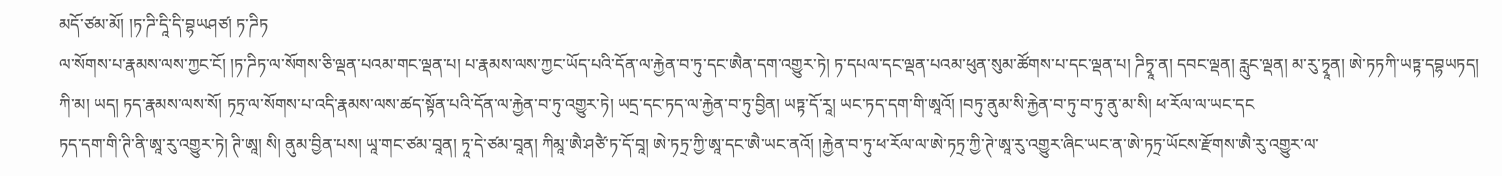མདོ་ཙམ་མོ། །ཏ་ཌི་དཱི་དི་བྷཡཤཙ། ཏ་ཌིཏ
ལ་སོགས་པ་རྣམས་ལས་ཀྱང་ངོ། །ཏ་ཌིཏ་ལ་སོགས་ཅི་ལྡན་པའམ་གང་ལྡན་པ། པ་རྣམས་ལས་ཀྱང་ཡོད་པའི་དོན་ལ་རྐྱེན་བ་ཏུ་དང་ཨཻན་དག་འགྱུར་ཏེ། ཏ་དཔལ་དང་ལྡན་པའམ་ཕུན་སུམ་ཚོགས་པ་དང་ལྡན་པ། ཌིཏྭཱ་ན། དབང་ལྡན། རླུང་ལྡན། མ་རུ་ཏྭཱན། ཨེ་ཏཏཀི་ཡཏྟ་དབྷཡཏད། ཀི་མ། ཡད། ཏད་རྣམས་ལས་སོ། ཏཏྲ་ལ་སོགས་པ་འདི་རྣམས་ལས་ཚད་སྟོན་པའི་དོན་ལ་རྐྱེན་བ་ཏུ་འགྱུར་ཏེ། ཡདྲ་དང་ཏད་ལ་རྐྱེན་བ་ཏུ་བྱིན། ཡཏྟ་དོ་རཱ། ཡང་ཏད་དག་གི་ཨཱའོ། །བཏུ་ནུམ་སི་རྐྱེན་བ་ཏུ་བ་ཏུ་ནུ་མ་སི། ཕ་རོལ་ལ་ཡང་དང
ཏད་དག་གི་ཊི་ནི་ཨཱ་རུ་འགྱུར་ཏེ། ཊི་ཨཱ། སི། ནུམ་བྱིན་པས། ཡཱ་གང་ཙམ་བཱན། ཏཱ་དེ་ཙམ་བཱན། ཀིམཱ་ཨཻ་ཤཙཻ་ཏ་དོ་བཱ། ཨེ་ཏཏྲ་ཀྱི་ཨཱ་དང་ཨཻ་ཡང་ནའོ། །རྐྱེན་བ་ཏུ་ཕ་རོལ་ལ་ཨེ་ཏཏྲ་ཀྱི་ཊེ་ཨཱ་རུ་འགྱུར་ཞིང་ཡང་ན་ཨེ་ཏཏྲ་ཡོངས་རྫོགས་ཨཻ་རུ་འགྱུར་ལ་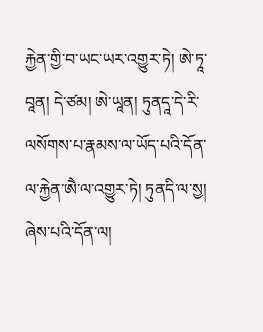རྐྱེན་གྱི་བ་ཡང་ཡར་འགྱུར་ཏེ། ཨེ་ཏཱ་བཱན། དེ་ཙམ། ཨེ་ཡཱན། ཏུནདཱ་དེ་རི་ལསོགས་པ་རྣམས་ལ་ཡོད་པའི་དོན་ལ་རྐྱེན་ཨཻ་ལ་འགྱུར་ཏེ། ཏུནདི་ལ་སྱ། ཞེས་པའི་དོན་ལ།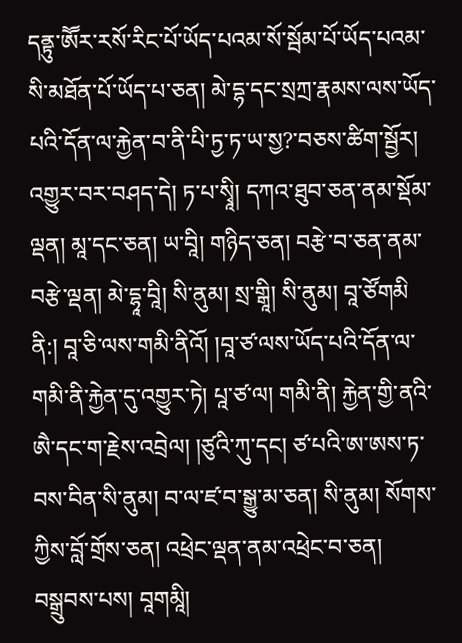དནྟུ་ཨཽར་རསོ་རིང་པོ་ཡོད་པའམ་སོ་སྦོམ་པོ་ཡོད་པའམ་སི་མཐོན་པོ་ཡོད་པ་ཅན། མེ་དྷ་དང་སྲཀྲ་རྣམས་ལས་ཡོད་པའི་དོན་ལ་རྐྱེན་བ་ནི་པི་ཏྱ་ཏ་ཡ་སྱ?་བཅས་ཚིག་སྦྱོར། འགྱུར་བར་བཤད་དེ། ཏ་པ་སྭཱི། དཀའ་ཐུབ་ཅན་ནམ་སྡོམ་ལྡན། མཱ་དང་ཅན། ཡ་བཱི། གཉིད་ཅན། བརྩེ་བ་ཅན་ནམ་བརྩེ་ལྡན། མེ་དྷཱ་བཱི། སི་ནུམ། སྲ་གྒཱི། སི་ནུམ། བཱ་ཙོགམི
ནི:། བཱ་ཅི་ལས་གམི་ནིའོ། །བཱ་ཙ་ལས་ཡོད་པའི་དོན་ལ་གམི་ནི་རྐྱེན་དུ་འགྱུར་ཏེ། པཱ་ཙ་ལ། གམི་ནི། རྐྱེན་གྱི་ནའི་ཨཻ་དང་ག་རྗེས་འབྲེལ། །ཙུའི་ཀུ་དང། ཙ་པའི་ཨ་ཨས་ཏ་བས་བིན་སི་ནུམ། བ་ལ་ཛ་བ་སྒྱུ་མ་ཅན། སི་ནུམ། སོགས་ཀྱིས་བློ་གྲོས་ཅན། འཕྲེང་ལྡན་ནམ་འཕྲེང་བ་ཅན།
བསྒྲུབས་པས། བཱགམཱི།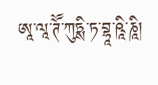ཨཱ་ལཱ་ཊཽ་ཀུཏྶི་ཏ་བྷཱ་ཥཱི་ཎཱི།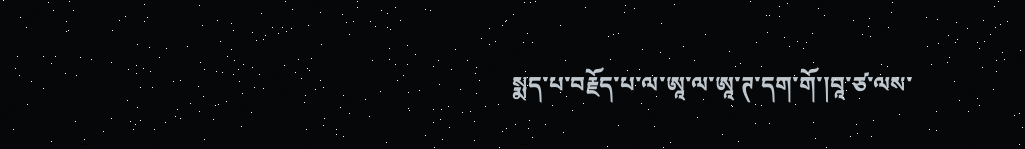སྨད་པ་བརྗོད་པ་ལ་ཨཱ་ལ་ཨཱ་ཊ་དག་གོ་།བཱ་ཙ་ལས་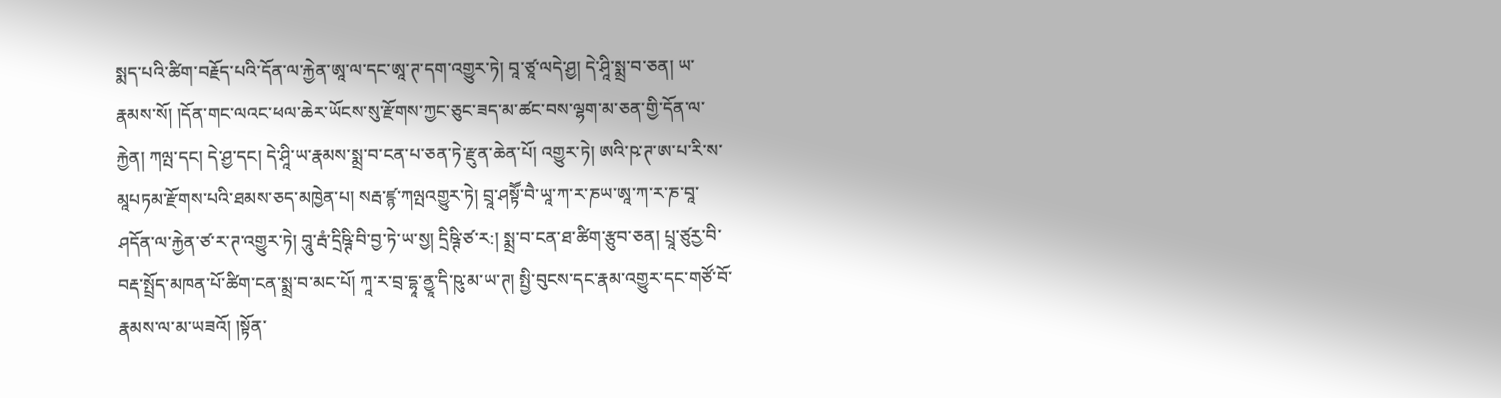སྨད་པའི་ཚིག་བརྗོད་པའི་དོན་ལ་རྐྱེན་ཨཱ་ལ་དང་ཨཱ་ཊ་དག་འགྱུར་ཏེ། བཱ་ཙཱ་ལདེ་ཤྱ། དེ་ཤཱི་སྨྲ་བ་ཅན། ཡ་རྣམས་སོ། །དོན་གང་ལའང་ཕལ་ཆེར་ཡོངས་སུ་རྫོགས་ཀྱང་ཅུང་ཟད་མ་ཚང་བས་ལྷག་མ་ཅན་གྱི་དོན་ལ་རྐྱེན། ཀལྤ་དང། དེ་ཤྱ་དང། དེ་ཤཱི་ཡ་རྣམས་སྨྲ་བ་ངན་པ་ཅན་ཏེ་རྫུན་ཆེན་པོ། འགྱུར་ཏེ། ཨའི་ཥ་ཊ་ཨ་པ་རི་ས་མཱཔཏམ་རྫོགས་པའི་ཐམས་ཅད་མཁྱེན་པ། སརྦ་ཛྙ་ཀལྤའགྱུར་ཏེ། བྲཱ་ཤསྟཽ་བཻ་ཡཱ་ཀ་ར་ཎཡ་ཨཱ་ཀ་ར་ཎ་བཱ་ཤདོན་ལ་རྐྱེན་ཙ་ར་ཊ་འགྱུར་ཏེ། བཱུ་རྦཾ་དྲིཥྚི་བི་བྱ་ཏེ་ཡ་སྱ། དྲིཥྚི་ཙ་ར:། སྨྲ་བ་ངན་ཐ་ཚིག་རྩུབ་ཅན། པྲཱ་ཙུརྱ་བི་བརྡ་སྤྲོད་མཁན་པོ་ཚིག་ངན་སྨྲ་བ་མང་པོ། ཀཱ་ར་བྲ་དྷཱ་ནྱཱ་དི་ཥུ་མ་ཡ་ཊ། སྤྱི་བུངས་དང་རྣམ་འགྱུར་དང་གཙོ་བོ་རྣམས་ལ་མ་ཡཟའོ། །སྟོན་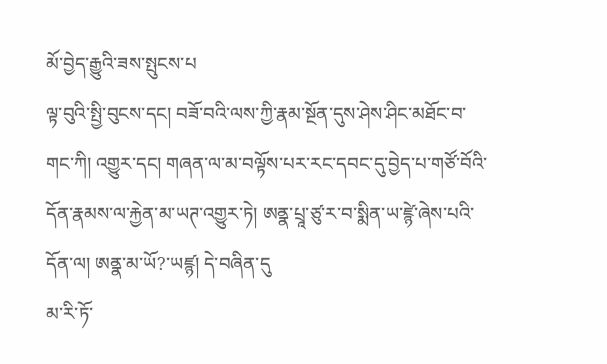མོ་བྱེད་རྒྱུའི་ཟས་སྤུངས་པ
ལྟ་བུའི་སྤྱི་བུངས་དང། བཟོ་བའི་ལས་ཀྱི་རྣམ་སྔོན་དུས་ཤེས་ཤིང་མཐོང་བ་གང་ཀི། འགྱུར་དང། གཞན་ལ་མ་བལྟོས་པར་རང་དབང་དུ་བྱེད་པ་གཙོ་བོའི་དོན་རྣམས་ལ་རྐྱེན་མ་ཡཊ་འགྱུར་ཏེ། ཨནྣ་པྲཱ་ཙུ་ར་བ་སྨིན་ཡ་ཛྙེ་ཞེས་པའི་དོན་ལ། ཨནྣ་མ་ཡོ?་ཡཛྙ། དེ་བཞིན་དུ
མ་རི་ཏོ་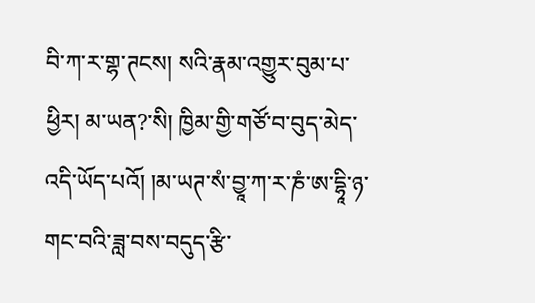བི་ཀ་ར་གྷ་ཊངས། སའི་རྣམ་འགྱུར་བུམ་པ་ཕྱིར། མ་ཡན?་སི། ཁྱིམ་གྱི་གཙོ་བ་བུད་མེད་འདི་ཡོད་པའོ། །མ་ཡཊ་སཾ་བྱཱ་ཀ་ར་ཎཾ་ཨ་དྷཱི་ཉ་གང་བའི་ཟླ་བས་བདུད་རྩི་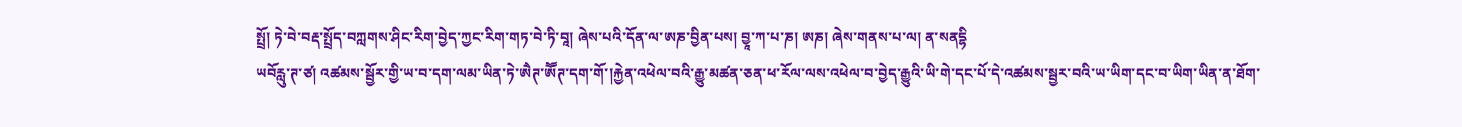སྤྲོ། ཏེ་བེ་བརྡ་སྤྲོད་བཀླགས་ཤིང་རིག་བྱེད་ཀྱང་རིག་གཏ་བེ་ཏི་བཱ། ཞེས་པའི་དོན་ལ་ཨཎ་བྱིན་པས། བྱཱ་ཀ་པ་ཎ། ཨཎ། ཞེས་གནས་པ་ལ། ན་སནདྷི
ཡབོརླུ་ཊ་ཙ། འཚམས་སྦྱོར་གྱི་ཡ་བ་དག་ལམ་ཡིན་ཏེ་ཨཻཊ་ཨཽཊ་དག་གོ་།རྐྱེན་འཕེལ་བའི་རྒྱུ་མཚན་ཅན་ཕ་རོལ་ལས་འཕེལ་བ་བྱེད་རྒྱུའི་ཡི་གེ་དང་པོ་དེ་འཚམས་སྦྱར་བའི་ཡ་ཡིག་དང་བ་ཡིག་ཡིན་ན་ཐོག་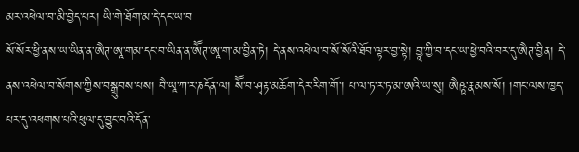མར་འཕེལ་བ་མི་བྱེད་པར། ཡི་གེ་ཐོག་མ་དེ་དང་ཡ་བ
སོ་སོར་ཕྱི་ནས་ཡ་ཡིན་ན་ཨཻཊ་ཨཱ་གམ་དང་བ་ཡིན་ན་ཨཽཊ་ཨཱ་ག་མ་བྱིན་ཏེ། དེ་ནས་འཕེལ་བ་སོ་སོའི་ཐོབ་ལྟར་བྱ་སྟེ། བྱཱ་ཀྱི་བ་དང་ཡ་ཕྱེ་བའི་བར་དུ་ཨཻཊ་བྱིན། དེ་ནས་འཕེལ་བ་སོགས་ཀྱིས་བསྒྲུབས་པས། བཻ་ཡཱ་ཀ་ར་ཎདོན་ལ། སཽ་བ་ཤྭརྟ་མཆོག་དེར་རིག་གོ་། པ་ལ་ཏ་ར་ཏ་མ་ཨའི་ཡ་སུ། ཨཻཥྛ་རྣམས་སོ། །གང་ལས་ཁྱད་པར་དུ་འཕགས་པའི་ཕུལ་དུ་བྱུང་བའི་དོན་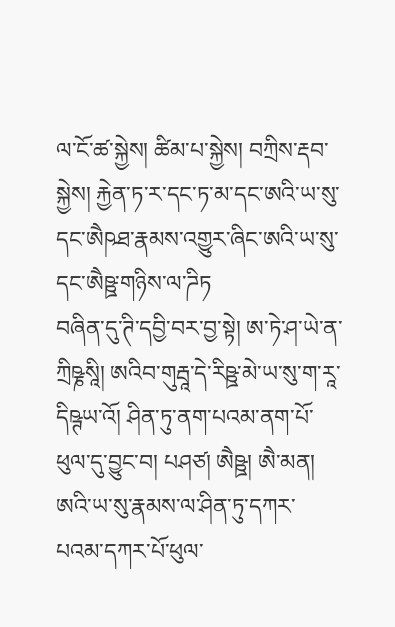ལ་ངོ་ཚ་སྐྱེས། ཚིམ་པ་སྐྱེས། བཀྲིས་རྡབ་སྐྱེས། རྐྱེན་ཏ་ར་དང་ཏ་མ་དང་ཨའི་ཡ་སུ་དང་ཨཻཥཐ་རྣམས་འགྱུར་ཞིང་ཨའི་ཡ་སུ་དང་ཨཻཥྛ་གཉིས་ལ་ཌིཏ
བཞིན་དུ་ཊི་དབྱི་བར་བྱ་སྟེ། ཨ་ཏེ་ཤ་ཡེ་ན་ཀྲིཥྞསཱི། ཨའིབ་གུརྦཱ་དེ་རིཥྛ་མེ་ཡ་སུ་ག་རཱ་དིཥྚཡ་འོ། ཤིན་ཏུ་ནག་པའམ་ནག་པོ་ཕུལ་དུ་བྱུང་བ། པཤཙ། ཨཻཥྛ། ཨཻ་མན། ཨའི་ཡ་སུ་རྣམས་ལ་ཤིན་ཏུ་དཀར་པའམ་དཀར་པོ་ཕུལ་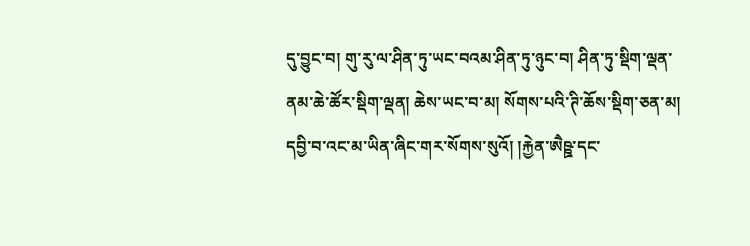དུ་བྱུང་བ། གུ་རུ་ལ་ཤིན་ཏུ་ཡང་བའམ་ཤིན་ཏུ་ཉུང་བ། ཤིན་ཏུ་སྡིག་ལྡན་ནམ་ཆེ་ཚོར་སྡིག་ལྡན། ཆེས་ཡང་བ་མ། སོགས་པའི་ཊི་ཆོས་སྡིག་ཅན་མ།
དབྱི་བ་འང་མ་ཡིན་ཞིང་གར་སོགས་སུའོ། །རྐྱེན་ཨཻཥྛ་དང་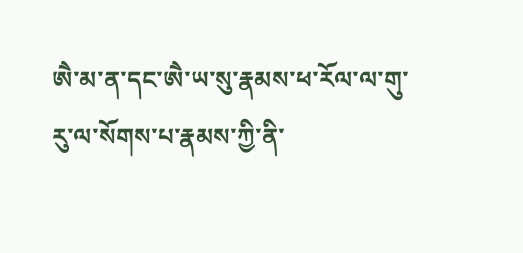ཨཻ་མ་ན་དང་ཨཻ་ཡ་སུ་རྣམས་ཕ་རོལ་ལ་གུ་རུ་ལ་སོགས་པ་རྣམས་ཀྱི་ནི་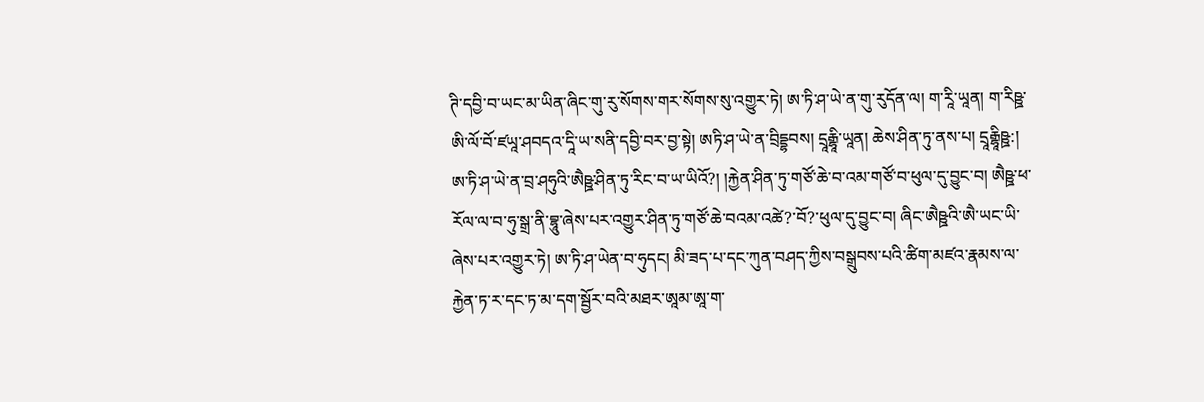ཊི་དབྱི་བ་ཡང་མ་ཡིན་ཞིང་གུ་རུ་སོགས་གར་སོགས་སུ་འགྱུར་ཏེ། ཨ་ཏི་ཤ་ཡེ་ན་གུ་རུདོན་ལ། ག་རཱི་ཡཱན། ག་རིཥྛ་ཨི་ལོ་བོ་ཛཡཱ་ཤབདའ་དཱི་ཡ་སནི་དབྱི་བར་བྱ་སྟེ། ཨཏི་ཤ་ཡེ་ན་བྲིདྡྷབས། དྲཱརྒྷཱི་ཡཱན། ཆེས་ཤིན་ཏུ་ནས་པ། དྲཱརྒྷཱིཥྛ:། ཨ་ཏི་ཤ་ཡེ་ན་བྲ་ཤཧུའི་ཨཻཥྛ་ཤིན་ཏུ་རིང་བ་ཡ་ཡིའོ?། །རྐྱེན་ཤིན་ཏུ་གཙོ་ཆེ་བ་འམ་གཙོ་བ་ཕུལ་དུ་བྱུང་བ། ཨཻཥྛ་ཕ་རོལ་ལ་བ་ཧུ་སྒྲ་ནི་བྷཱུ་ཞེས་པར་འགྱུར་ཤིན་ཏུ་གཙོ་ཆེ་བའམ་འཚེ?་བོ?་ཕུལ་དུ་བྱུང་བ། ཞིང་ཨཻཥྛའི་ཨཻ་ཡང་ཡི་ཞེས་པར་འགྱུར་ཏེ། ཨ་ཏི་ཤ་ཡེན་བ་ཧུདང། མི་ཟད་པ་དང་ཀུན་བཤད་ཀྱིས་བསྒྲུབས་པའི་ཚིག་མཛའ་རྣམས་ལ་རྐྱེན་ཏ་ར་དང་ཏ་མ་དག་སྦྱོར་བའི་མཐར་ཨཱམ་ཨཱ་ག་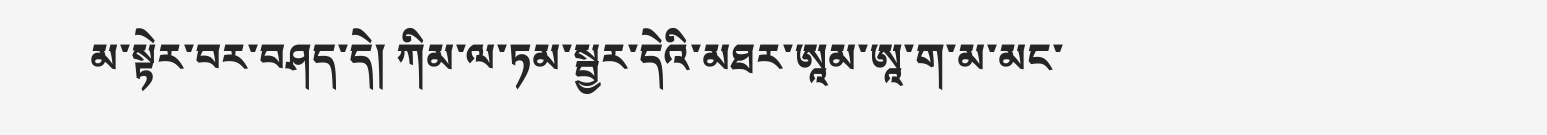མ་སྟེར་བར་བཤད་དེ། ཀིམ་ལ་ཏམ་སྦྱར་དེའི་མཐར་ཨཱམ་ཨཱ་ག་མ་མང་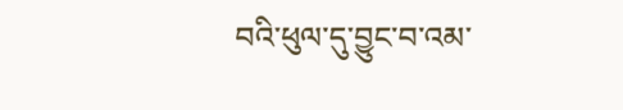བའི་ཕུལ་དུ་བྱུང་བ་འམ་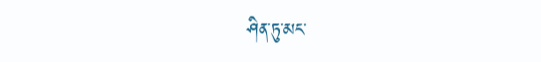ཤིན་ཏུ་མང་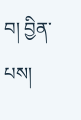བ། བྱིན་པས།